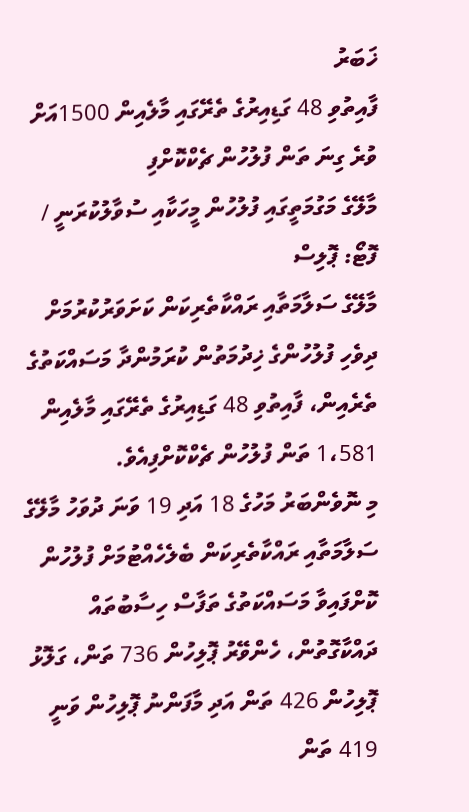ޚަބަރު
ފާއިތުވި 48 ގަޑިއިރުގެ ތެރޭގައި މާލެއިން 1500އަށް ވުރެ ގިނަ ތަން ފުލުހުން ޗެކްކޮށްފި
މާލޭގެ މަގުމަތީގައި ފުލުހުން މީހަކާއި ސުވާލުކުރަނީ / ފޮޓޯ: ޕޮލިސް
މާލޭގެ ސަލާމަތާއި ރައްކާތެރިކަން ކަށަވަރުކުރުމަށް ދިވެހި ފުލުހުންގެ ޚިދުމަތުން ކުރަމުންދާ މަސައްކަތުގެ ތެރެއިން، ފާއިތުވި 48 ގަޑިއިރުގެ ތެރޭގައި މާލެއިން 1،581 ތަން ފުލުހުން ޗެކްކޮށްފިއެވެ.
މި ނޮވެންބަރު މަހުގެ 18 އަދި 19 ވަނަ ދުވަހު މާލޭގެ ސަލާމަތާއި ރައްކާތެރިކަން ބެލެހެއްޓުމަށް ފުލުހުން ކޮށްފައިވާ މަސައްކަތުގެ ތަފާސް ހިސާބުތައް ދައްކާގޮތުން، ހެންވޭރު ޕޮލިހުން 736 ތަން، ގަލޮޅު ޕޮލިހުން 426 ތަން އަދި މާފަންނު ޕޮލިހުން ވަނީ 419 ތަން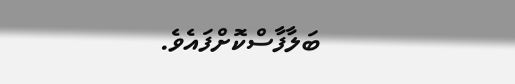ބަލާފާސްކޮށްފައެވެ.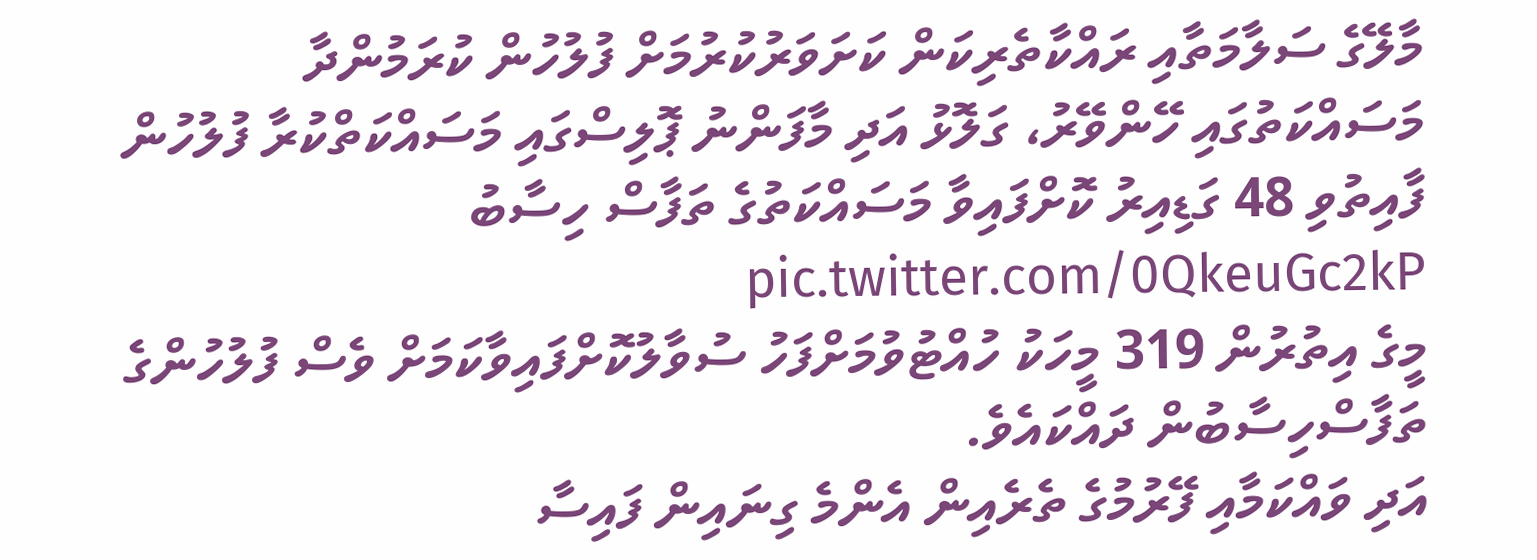މާލޭގެ ސަލާމަތާއި ރައްކާތެރިކަން ކަށަވަރުކުރުމަށް ފުލުހުން ކުރަމުންދާ މަސައްކަތުގައި ހޭންވޭރު، ގަލޮޅު އަދި މާފަންނު ޕޮލިސްގައި މަސައްކަތްކުރާ ފުލުހުން ފާއިތުވި 48 ގަޑިއިރު ކޮށްފައިވާ މަސައްކަތުގެ ތަފާސް ހިސާބު pic.twitter.com/0QkeuGc2kP
މީގެ އިތުރުން 319 މީހަކު ހުއްޓުވުމަށްފަހު ސުވާލުކޮށްފައިވާކަމަށް ވެސް ފުލުހުންގެ ތަފާސްހިސާބުން ދައްކައެވެ.
އަދި ވައްކަމާއި ފޭރުމުގެ ތެރެއިން އެންމެ ގިނައިން ފައިސާ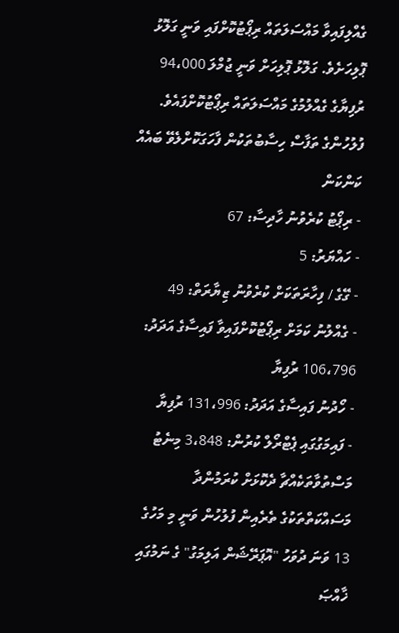ގެއްލިފައިވާ މައްސަލަތައް ރިޕޯޓުކޮށްފައި ވަނީ ގަލޮޅު ޕޮލިހަށެވެ. ގަލޮޅު ޕޮލިހަށް ވަނީ ޖުމްލަ 94،000 ރުފިޔާގެ ގެއްލުމުގެ މައްސަލަތައް ރިޕޯޓުކޮށްފައެވެ.
ފުލުހުންގެ ތަފާސް ހިސާބުތަކުން ފާހަގަކޮށްލެވޭ ބައެއް ކަންކަން
- ރިޕޯޓު ކުރެވުނު ހާދިސާ: 67
- ހައްޔަރު: 5
- ގޭގެ / ފިހާރަތަކަށް ކުރެވުނު ޒިޔާރަތް: 49
- ގެއްލުނު ކަމަށް ރިޕޯޓުކޮށްފައިވާ ފައިސާގެ އަދަދު: 106،796 ރުފިޔާ
- ހޯދުނު ފައިސާގެ އަދަދު: 131،996 ރުފިޔާ
- ފައިމަގުގައި ޕެޓްރޯލް ކުރުން: 3،848 މިނެޓު
މަސްތުވާތަކެއްޗާ ދެކޮޅަށް ކުރަމުންދާ މަސައްކަތްތަކުގެ ތެރެއިން ފުލުހުން ވަނީ މި މަހުގެ 13 ވަނަ ދުވަހު "އޮޕަރޭޝަން އަލިމަގު" ގެ ނަމުގައި ޚާއްޞަ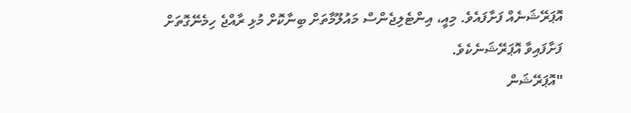އޮޕަރޭޝަނެއް ފަށާފައެވެ. މިއީ، އިންޓެލިޖެންސް މައުލޫމާތަށް ބިނާކޮށް މުޅި ރާއްޖެ ހިމެނޭގޮތަށް ފަށާފައިވާ އޮޕަރޭޝަނެކެވެ.
"އޮޕަރޭޝަން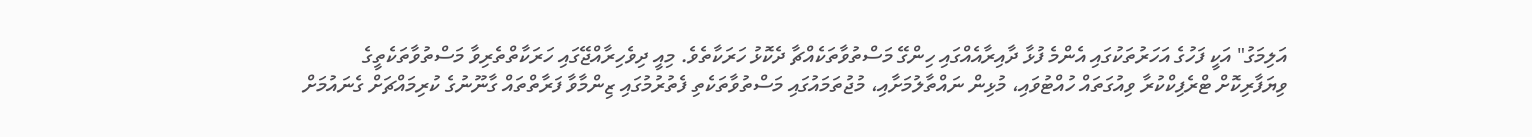އަލިމަގު" އަކީ ފަހުގެ އަހަރުތަކުގައި އެންމެ ފުޅާ ދާއިރާއެއްގައި ހިންގޭ މަސްތުވާތަކެއްޗާ ދެކޮޅު ހަރަކާތެވެ. މިއީ ދިވެހިރާއްޖޭގައި ހަރަކާތްތެރިވާ މަސްތުވާތަކެތީގެ ވިޔަފާރިކޮށް ޓްރެފިކްކުރާ ވިއުގަތައް ހުއްޓުވައި، މުޅިން ނައްތާލުމަށާއި، މުޖުތަމައުގައި މަސްތުވާތަކެތި ފެތުރުމުގައި ޒިންމާވާ ފަރާތްތައް ގާނޫނުގެ ކުރިމައްޗަށް ގެނައުމަށް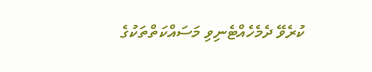ކުރެވޭ ދެމެހެއްޓެނިވި މަސައްކަތްތަކުގެ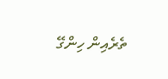ތެރެއިން ހިންގޭ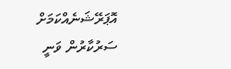އޮޕަރޭޝަނެއްކަމަށް ސަރުކާރުން ވަނީ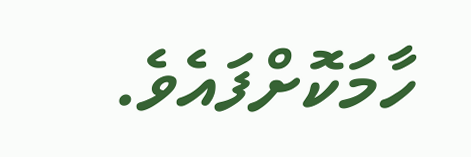ހާމަކޮށްފައެވެ.